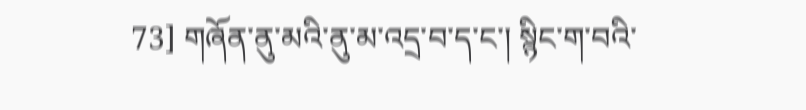73] གཞོན་ནུ་མའི་ནུ་མ་འདྲ་བ་ད་ང་། སྙིང་ག་བའི་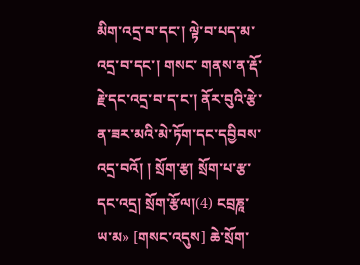མིག་འདྲ་བ་དང་། ལྟེ་བ་པད་མ་འདྲ་བ་དང་། གསང་ གནས་ན་རྡོ་རྗེ་དང་འདྲ་བ་ད་ང་། ནོར་བུའི་རྩེ་ན་ཟར་མའི་མེ་ཏོག་དང་དབྱིབས་འདྲ་བའོ། ། སྲོག་རྩ། སྲོག་པ་རྩ་དང་འདྲ། སྲོག་རྩོལ།(4) ངབྲཎཱ་ཡ་མ» [གསང་འདུས] ཆེ་སྲོག་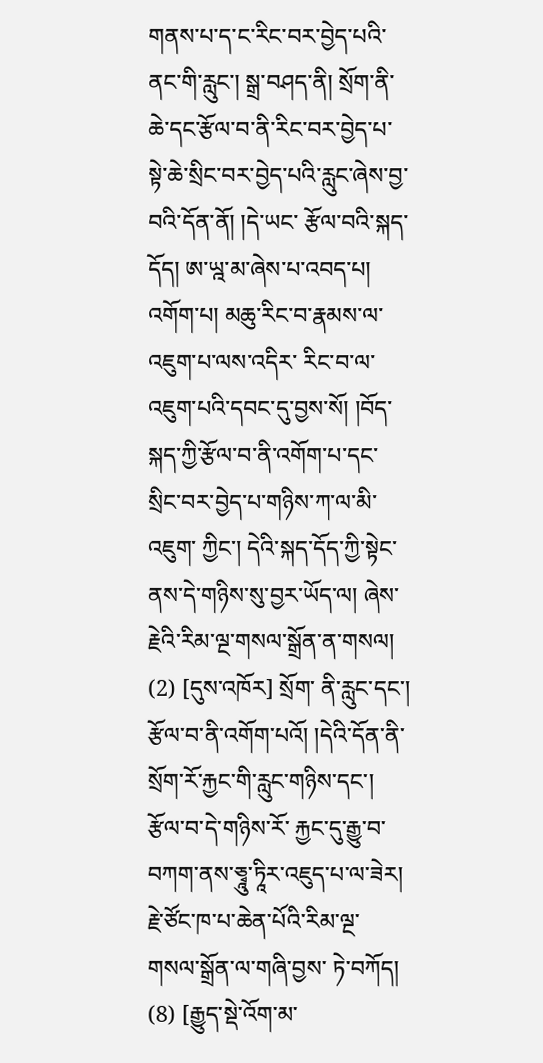གནས་པ་ད་ང་རིང་བར་བྱེད་པའི་ནང་གི་རླུང་། སྒྲ་བཤད་ནི། སྲོག་ནི་ཆེ་དང་རྩོལ་བ་ནི་རིང་བར་བྱེད་པ་སྟེ་ཆེ་སྲིང་བར་བྱེད་པའི་རླུང་ཞེས་བྱ་བའི་དོན་ནོ། །དེ་ཡང་ རྩོལ་བའི་སྐད་དོད། ཨ་ཡྰ་མ་ཞེས་པ་འབད་པ། འགོག་པ། མཆུ་རིང་བ་རྣམས་ལ་འཇུག་པ་ལས་འདིར་ རིང་བ་ལ་འཇུག་པའི་དབང་དུ་བྱས་སོ། །བོད་སྐད་ཀྱི་རྩོལ་བ་ནི་འགོག་པ་དང་སྲིང་བར་བྱེད་པ་གཉིས་ཀ་ལ་མི་འཇུག་ ཀྱིང་། དེའི་སྐད་དོད་ཀྱི་སྟེང་ནས་དེ་གཉིས་སུ་བྱར་ཡོད་ལ། ཞེས་རྗེའི་རིམ་ལྔ་གསལ་སྒྲོན་ན་གསལ། (2) [དུས་འཁོར] སྲོག་ ནི་རླུང་དང་། རྩོལ་བ་ནི་འགོག་པའོ། །དེའི་དོན་ནི་སྲོག་རོ་རྐྱང་གི་རླུང་གཉིས་དང་། རྩོལ་བ་དེ་གཉིས་རོ་ རྐྱང་དུ་རྒྱུ་བ་བཀག་ནས་ཅྭཱུ་ཏཱིར་འཇུད་པ་ལ་ཟེར། རྗེ་ཙོང་ཁ་པ་ཆེན་པོའི་རིམ་ལྔ་གསལ་སྒྲོན་ལ་གཞི་བྱས་ ཏེ་བཀོད། (8) [རྒྱུད་སྡེ་འོག་མ་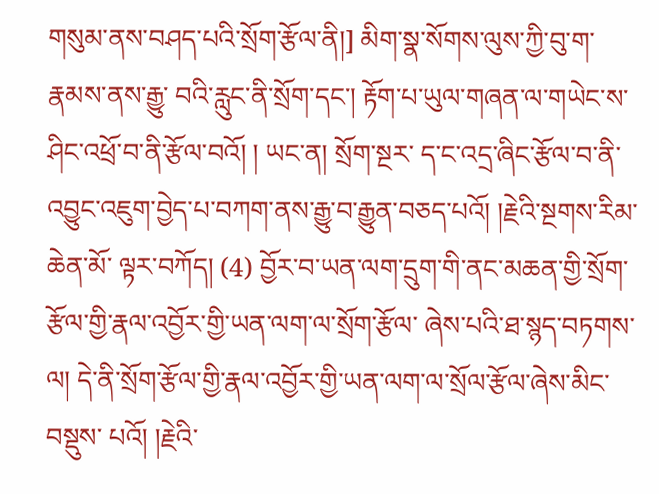གསུམ་ནས་བཤད་པའི་སྲོག་རྩོལ་ནི།] མིག་སྣ་སོགས་ལུས་ཀྱི་བུ་ག་རྣམས་ནས་རྒྱུ་ བའི་རླུང་ནི་སྲོག་དང་། རྟོག་པ་ཡུལ་གཞན་ལ་གཡེང་ས་ཤིང་འཕྲོ་བ་ནི་རྩོལ་བའོ། ། ཡང་ན། སྲོག་སྔར་ ད་ང་འདྲ་ཞིང་རྩོལ་བ་ནི་འབྱུང་འཇུག་བྱེད་པ་བཀག་ནས་རྒྱུ་བ་རྒྱུན་བཅད་པའོ། །རྗེའི་སྔགས་རིམ་ཆེན་མོ་ ལྟར་བཀོད། (4) བྱོར་བ་ཡན་ལག་དྲུག་གི་ནང་མཆན་གྱི་སྲོག་རྩོལ་གྱི་རྣལ་འབྱོར་གྱི་ཡན་ལག་ལ་སྲོག་རྩོལ་ ཞེས་པའི་ཐ་སྙད་བཏགས་ལ། དེ་ནི་སྲོག་རྩོལ་གྱི་རྣལ་འབྱོར་གྱི་ཡན་ལག་ལ་སྲོལ་རྩོལ་ཞེས་མིང་བསྡུས་ པའོ། །རྗེའི་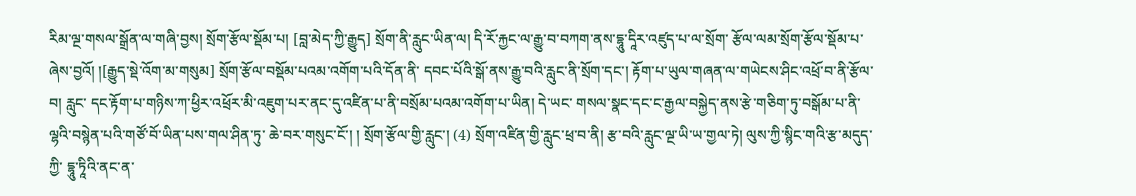རིམ་ལྔ་གསལ་སྒྲོན་ལ་གཞི་བྱས། སྲོག་རྩོལ་སྡོམ་པ། [བླ་མེད་ཀྱི་རྒྱུད] སྲོག་ནི་རླུང་ཡིན་ལ། དི་རོ་རྐྱང་ལ་རྒྱུ་བ་བཀག་ནས་དྷཱུ་དཱིར་འཛུད་པ་ལ་སྲོག་ རྩོལ་ལམ་སྲོག་རྩོལ་སྡོམ་པ་ཞེས་བྱའོ། །[རྒྱུད་སྡེ་འོག་མ་གསུམ] སྲོག་རྩོལ་བསྡོམ་པའམ་འགོག་པའི་དོན་ནི་ དབང་པོའི་སྒོ་ནས་རྒྱུ་བའི་རླུང་ནི་སྲོག་དང་། རྟོག་པ་ཡུལ་གཞན་ལ་གཡེངས་ཤིང་འཕྲོ་བ་ནི་རྩོལ་བ། རླུང་ དང་རྟོག་པ་གཉིས་ཀ་ཕྱིར་འཕྲོར་མི་འཇུག་པར་ནང་དུ་འཛིན་པ་ནི་བསྲོམ་པའམ་འགོག་པ་ཡིན། དེ་ཡང་ གསལ་སྣང་དང་ང་རྒྱལ་བསྐྱེད་ནས་རྩེ་གཅིག་ཏུ་བསྒོམ་པ་ནི་ལྷའི་བསྙེན་པའི་གཙོ་བོ་ཡིན་པས་གལ་ཤིན་ཏུ་ ཆེ་བར་གསུང་ངོ་། ། སྲོག་རྩོལ་གྱི་རླུང་། (4) སྲོག་འཛིན་གྱི་རླུང་ཕྲ་བ་ནི། རྩ་བའི་རླུང་ལྔ་ཡི་ཡ་གྱལ་ཏེ། ལུས་ཀྱི་སྙིང་གའི་རྩ་མདུད་ཀྱི་ དྷཱུ་ཏཱིའི་ནང་ན་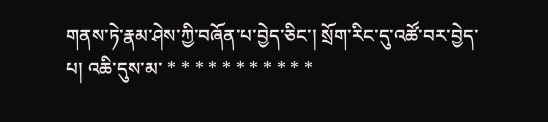གནས་ཏེ་རྣམ་ཤེས་ཀྱི་བཞོན་པ་བྱེད་ཅིང་། སྲོག་རིང་དུ་འཚོ་བར་བྱེད་པ། འཆི་དུས་མ་ * * * * * * * * * * *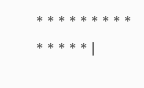* * * * * * * * * * * * * * |